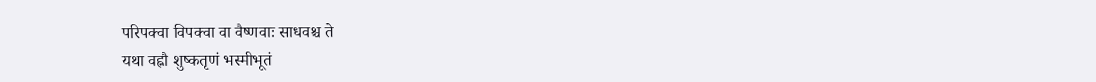परिपक्वा विपक्वा वा वैष्णवाः साधवश्च ते
यथा वह्नौ शुष्कतृणं भस्मीभूतं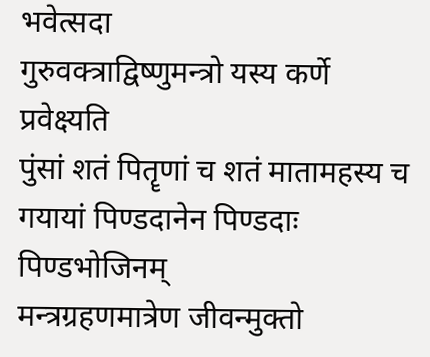भवेत्सदा
गुरुवक्त्राद्विष्णुमन्त्रो यस्य कर्णे प्रवेक्ष्यति
पुंसां शतं पितॄणां च शतं मातामहस्य च
गयायां पिण्डदानेन पिण्डदाः पिण्डभोजिनम्
मन्त्रग्रहणमात्रेण जीवन्मुक्तो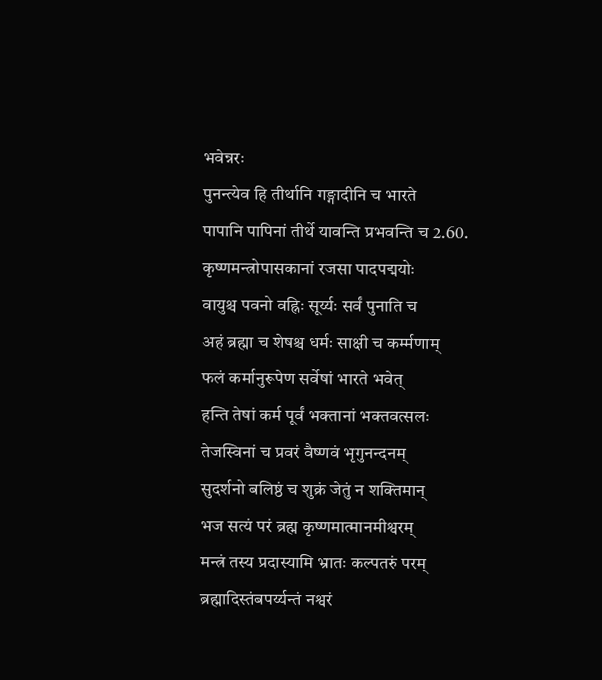भवेन्नरः
पुनन्त्येव हि तीर्थानि गङ्गादीनि च भारते
पापानि पापिनां तीर्थे यावन्ति प्रभवन्ति च 2.60.
कृष्णमन्त्रोपासकानां रजसा पादपद्मयोः
वायुश्च पवनो वह्निः सूर्य्यः सर्वं पुनाति च
अहं ब्रह्मा च शेषश्च धर्मः साक्षी च कर्म्मणाम्
फलं कर्मानुरूपेण सर्वेषां भारते भवेत्
हन्ति तेषां कर्म पूर्वं भक्तानां भक्तवत्सलः
तेजस्विनां च प्रवरं वैष्णवं भृगुनन्दनम्
सुदर्शनो बलिष्ठं च शुक्रं जेतुं न शक्तिमान्
भज सत्यं परं ब्रह्म कृष्णमात्मानमीश्वरम्
मन्त्रं तस्य प्रदास्यामि भ्रातः कल्पतरुं परम्
ब्रह्मादिस्तंबपर्य्यन्तं नश्वरं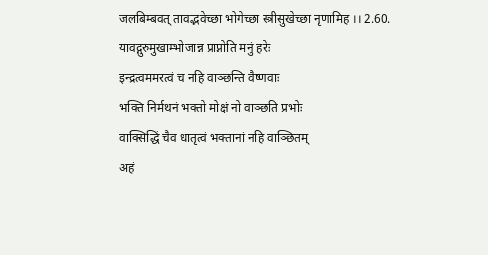जलबिम्बवत् तावद्भवेच्छा भोगेच्छा स्त्रीसुखेच्छा नृणामिह ।। 2.60.
यावद्गुरुमुखाम्भोजान्न प्राप्नोति मनुं हरेः
इन्द्रत्वममरत्वं च नहि वाञ्छन्ति वैष्णवाः
भक्ति निर्मथनं भक्तो मोक्षं नो वाञ्छति प्रभोः
वाक्सिद्धिं चैव धातृत्वं भक्तानां नहि वाञ्छितम्
अहं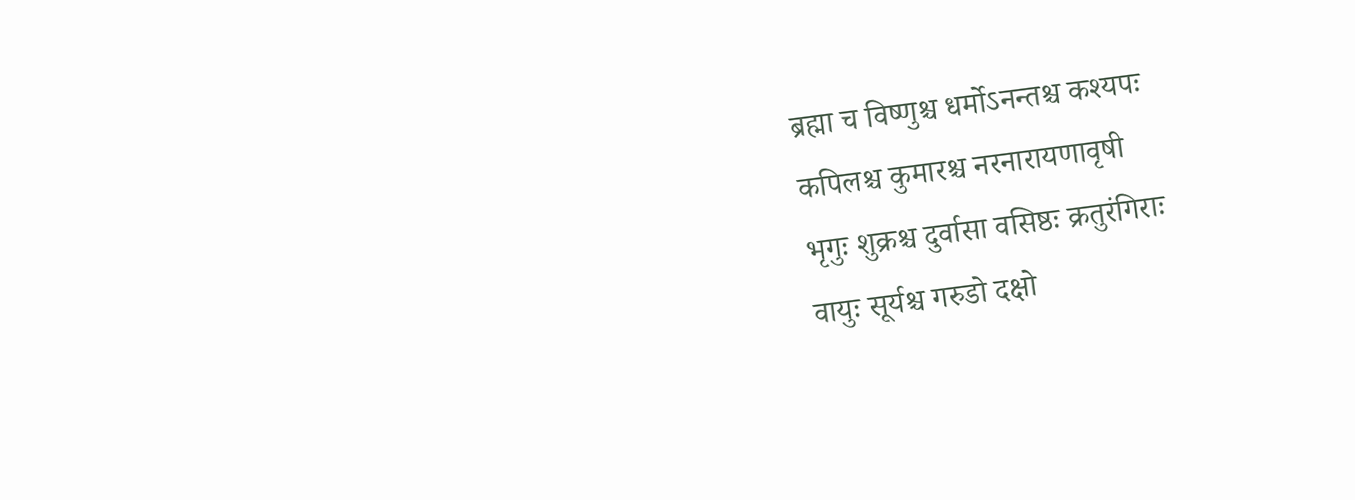ब्रह्मा च विष्णुश्च धर्मोऽनन्तश्च कश्यपः
कपिलश्च कुमारश्च नरनारायणावृषी
भृगुः शुक्रश्च दुर्वासा वसिष्ठः क्रतुरंगिराः
वायुः सूर्यश्च गरुडो दक्षो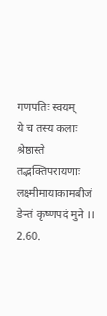गणपतिः स्वयम्
ये च तस्य कलाः श्रेष्ठास्ते तद्भक्तिपरायणाः
लक्ष्मीमायाकामबीजं ङेन्तं कृष्णपदं मुने ।। 2.60.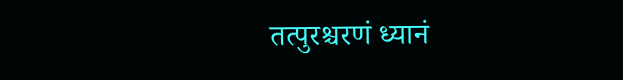तत्पुरश्चरणं ध्यानं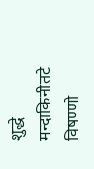शुद्धे मन्दाकिनीतटे
विषण्णो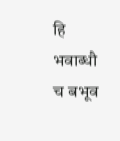हि भवाब्धौ च बभूव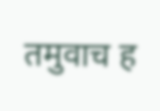तमुवाच ह